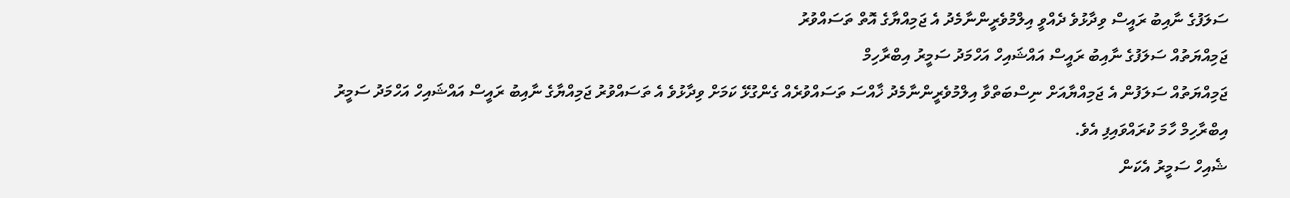ސަލަފުގެ ނާއިބު ރައީސް ވިދާޅުވެ ދެއްވީ އިލްމުވެރީންނާމެދު އެ ޖަމިއްޔާގެ އޮތް ތަސައްވުރު
ޖަމިއްޔަތުއް ސަލަފުގެ ނާއިބު ރައީސް އައްޝައިހް އަހްމަދު ސަމީރު އިބްރާހިމް
ޖަމިއްޔަތުއް ސަލަފުން އެ ޖަމިއްޔާއަށް ނިސްބަތްވާ އިލްމުވެރީންނާމެދު ޚާއްސަ ތަސައްވުރެއް ގެންގުޅޭ ކަމަށް ވިދާޅުވެ އެ ތަސައްވުރު ޖަމިއްޔާގެ ނާއިބު ރައީސް އައްޝައިހް އަހްމަދު ސަމީރު އިބްރާހިމް ހާމަ ކުރައްވައިފި އެވެ.
ޝެއިހް ސަމީރު އެކަން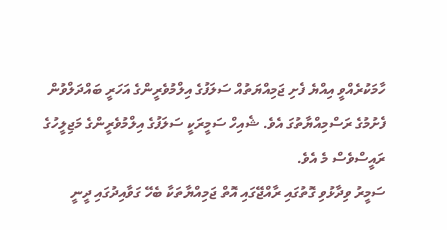ހާމަކުރެއްވީ އިއްޔެ ފެށި ޖަމިއްޔަތުއް ސަލަފުގެ އިލްމުވެރީންގެ އަހަރީ ބައްދަލްވުން ފެށުމުގެ ރަސްމިއްޔާތުގަ އެވެ. ޝެއިހް ސަމީރަކީ ސަލަފުގެ އިލްމުވެރީންގެ މަޖިލީހުގެ ރައީސްވެސް މެ އެވެ.
ސަމީރު ވިދާޅުވި ގޮތުގައި ރާއްޖޭގައި އޮތް ޖަމިއްޔާތަކާ ބެހޭ ގަވާއިދުގައި ދީނީ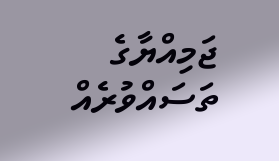ޖަމިއްޔާގެ ތަސައްވުރެއް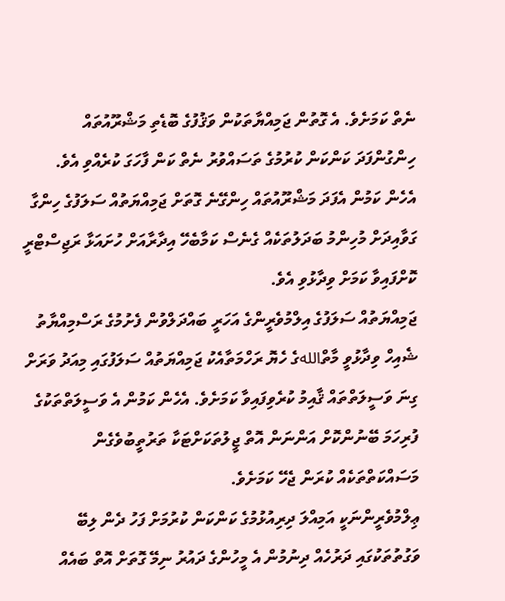ނެތް ކަމަށެވެ. އެ ގޮތުން ޖަމިއްޔާތަކުން ވަޤުފުގެ ބޮޑެތި މަޝްރޫއުތައް ހިންގުންފަދަ ކަންކަން ކުރުމުގެ ތަސައްވުރު ނެތް ކަން ފާހަގަ ކުރެއްވި އެވެ. އެހެން ކަމުން އެފަދަ މަޝްރޫއުތައް ހިންގޭނެ ގޮތަށް ޖަމިއްޔަތުއް ސަލަފުގެ ހިންގާ ގަވާއިދަށް މުހިންމު ބަދަލުތަކެއް ގެނެސް ކަމާބެހޭ އިދާރާއަށް ހުށައަޅާ ރަޖިސްޓްރީ ކޮށްފައިވާ ކަމަށް ވިދާޅުވި އެވެ.
ޖަމިއްޔަތުއް ސަލަފުގެ އިލްމުވެރީންގެ އަހަރީ ބައްދަލްވުން ފެށުމުގެ ރަސްމިއްޔާތު
ޝެއިހް ވިދާޅުވީ މާތްاللهގެ ހެޔޮ ރަހްމަތާއެކު ޖަމިއްޔަތުއް ސަލަފުގައި މިއަދު ވަރަށް ގިނަ ވަސީލަތްތައް ޤާއިމު ކުރެވިފައިވާ ކަމަށެވެ. އެހެން ކަމުން އެ ވަސީލަތްތަކުގެ ފުރިހަމަ ބޭނުންކޮށް އަންނަން އޮތް ޖީލުތަކަށްޓަކާ ތަރުތީބުވެގެން މަސައްކަތްތަކެއް ކުރަން ޖެހޭ ކަމަށެވެ.
ޢިލްމުވެރީންނަކީ އަމިއްލަ ދިރިއުޅުމުގެ ކަންކަން ކުރުމަށް ފަހު ދެން ލިބޭ ވަގުތުތަކުގައި ދަރުހެއް ދިނުމުން އެ މީހުންގެ ދައުރު ނިމޭ ގޮތަށް އޮތް ބައެއް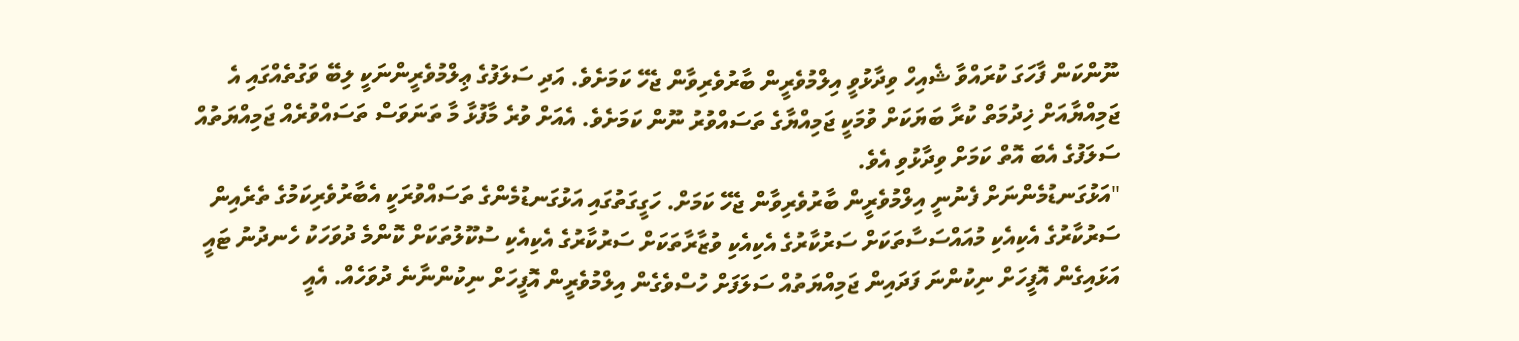ނޫންކަން ފާހަގަ ކުރައްވާ ޝެއިހް ވިދާޅުވީ އިލްމުވެރީން ބާރުވެރިވާން ޖެހޭ ކަމަށެވެ. އަދި ސަލަފުގެ ޢިލްމުވެރީންނަކީ ލިބޭ ވަގުތެއްގައި އެ ޖަމިއްޔާއަށް ޚިދުމަތް ކުރާ ބަޔަކަށް ވުމަކީ ޖަމިއްޔާގެ ތަސައްވުރު ނޫން ކަމަށެވެ. އެއަށް ވުރެ މާފުޅާ މާ ތަނަވަސް ތަސައްވުރެއް ޖަމިއްޔަތުއް ސަލަފުގެ އެބަ އޮތް ކަމަށް ވިދާޅުވި އެވެ.
"އަޅުގަނޑުމެންނަށް ފެނުނީ އިލްމުވެރީން ބާރުވެރިވާން ޖެހޭ ކަމަށް. ހަގީގަތުގައި އަޅުގަނޑުމެންގެ ތަސައްވުރަކީ އެބާރުވެރިކަމުގެ ތެރެއިން ސަރުކާރުގެ އެކިއެކި މުއައްސަސާތަކަށް ސަރުކާރުގެ އެކިއެކި ވުޒާރާތަކަށް ސަރުކާރުގެ އެކިއެކި ސުކޫލުތަކަށް ކޮންމެ ދުވަހަކު ހެނދުނު ޓައީ އަޅައިގެން އޮފީހަށް ނިކުންނަ ފަދައިން ޖަމިއްޔަތުއް ސަލަފަށް ހުސްވެގެން އިލްމުވެރީން އޮފީހަށް ނިކުންނާނެ ދުވަހެއް. އެއީ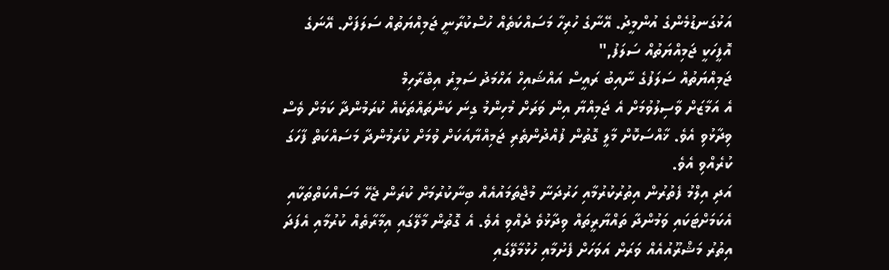އަޅުގަނޑުމެންގެ އުންމީދު. އޭނާގެ ހުރިހާ މަސައްކަތެއް ހުސްކުރާނީ ޖަމިއްޔަތުއް ސަލަފަށް. އޭނަގެ އޮފީހަކީ ޖަމިއްޔަތުއް ސަލަފު,"
ޖަމިއްޔަތުއް ސަލަފުގެ ނާއިބު ރައީސް އައްޝައިހް އަހްމަދު ސަމީރު އިބްރާހިމް
އެ އަމާޒަށް ވާސިލުވުމަށް އެ ޖަމިއްޔާ އިން ވަރަށް މުހިންމު ގިނަ ކަންތައްތަކެއް ކުރަމުންދާ ކަމަށް ވެސް ވިދާޅުވި އެވެ. ޚާއްސަކޮށް މާލީ ގޮތުން ފުއްދުންތެރި ޖަމިއްޔާއަކަށް ވުމަށް ކުރަމުންދާ މަސައްކަތް ފާހަގަ ކުރެއްވި އެވެ.
އަދި އިލްމު ފެތުރުން އިތުރުކުރުމާއި ހަރުދަނާ މުޖްތަމައުއެއް ބިނާކުރުމަށް ކުރަން ޖެހޭ މަސައްކަތްތަކާއި އެކަމަށްޓަކައި ވަމުންދާ ތައްޔާރީތައް ވިދާޅުވެ ދެއްވި އެވެ. އެ ގޮތުން މާލޭގައި އިމާރާތެއް ކުރުމާއި އެފަދަ އިތުރު މަޝްރޫއުއެއް ވަރަށް އަވަހަށް ފެށުމާއި ހުޅުމާލޭގައި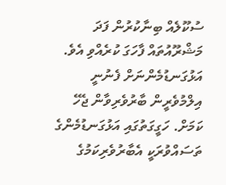ސުކޫލެއް ބިނާކުރުން ފަދަ މަޝްރޫއުތައް ފާހަގަ ކުރެއްވި އެވެ.
އަޅުގަނޑުމެންނަށް ފެނުނީ އިލްމުވެރީން ބާރުވެރިވާން ޖެހޭ ކަމަށް. ހަގީގަތުގައި އަޅުގަނޑުމެންގެ ތަސައްވުރަކީ އެބާރުވެރިކަމުގެ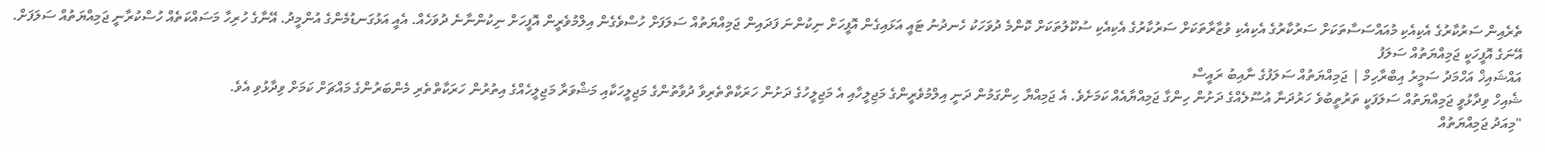ތެރެއިން ސަރުކާރުގެ އެކިއެކި މުއައްސަސާތަކަށް ސަރުކާރުގެ އެކިއެކި ވުޒާރާތަކަށް ސަރުކާރުގެ އެކިއެކި ސުކޫލުތަކަށް ކޮންމެ ދުވަހަކު ހެނދުނު ޓައީ އަޅައިގެން އޮފީހަށް ނިކުންނަ ފަދައިން ޖަމިއްޔަތުއް ސަލަފަށް ހުސްވެގެން އިލްމުވެރީން އޮފީހަށް ނިކުންނާނެ ދުވަހެއް. އެއީ އަޅުގަނޑުމެންގެ އުންމީދު. އޭނާގެ ހުރިހާ މަސައްކަތެއް ހުސްކުރާނީ ޖަމިއްޔަތުއް ސަލަފަށް. އޭނަގެ އޮފީހަކީ ޖަމިއްޔަތުއް ސަލަފު
އައްޝައިޚް އަހްމަދު ސަމީރު އިބްރާހިމް | ޖަމިއްޔަތުއް ސަލަފުގެ ނާއިބު ރައީސް
ޝެއިހް ވިދާޅުވީ ޖަމިއްޔަތުއް ސަލަފަކީ ތަރުތީބުވެ ހަރުދަނާ އުސޫލެއްގެ ދަށުން ހިންގާ ޖަމިއްޔާއެއް ކަމަށެވެ. އެ ޖަމިއްޔާ ހިންގަމުން ދަނީ އިލްމުވެރީންގެ މަޖިލީހާއި އެ މަޖިލީހުގެ ދަށުން ހަރަކާތްތެރިވާ ދުވާތުންގެ މަޖިލީހަކާއި މަޝްވަރާ މަޖިލީހެއްގެ އިތުރުން ހަރަކާތްތެރި މެންބަރުންގެ މައްޗަށް ކަމަށް ވިދާޅުވި އެވެ.
"މިއަދު ޖަމިއްޔަތުއް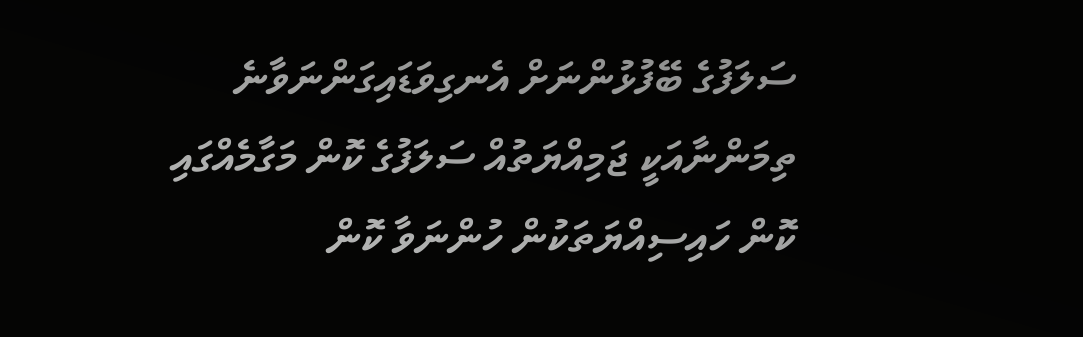ސަލަފުގެ ބޭފުޅުންނަށް އެނގިވަޑައިގަންނަވާނެ ތިމަންނާއަކީ ޖަމިއްޔަތުއް ސަލަފުގެ ކޮން މަގާމެއްގައި ކޮން ހައިސިއްޔަތަކުން ހުންނަވާ ކޮން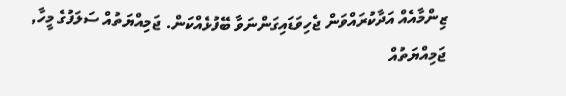ޒިންމާއެއް އަދާކުރައްވަން ޖެހިވަޑައިގަންނަވާ ބޭފުޅެއްކަން. ޖަމިއްޔަތުއް ސަލަފުގެ މީހާ, ޖަމިއްޔަތުއް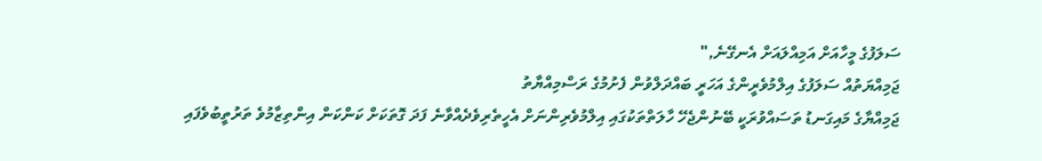ސަލަފުގެ މީހާއަށް އަމިއްލައަށް އެނގޭނެ,"
ޖަމިއްޔަތުއް ސަލަފުގެ އިލްމުވެރީންގެ އަހަރީ ބައްދަލްވުން ފެށުމުގެ ރަސްމިއްޔާތު
ޖަމިއްޔާގެ މައިގަނޑު ތަސައްވުރަކީ ބޭނުންޖެހޭ ހާލަތްތަކުގައި އިލްމުވެރިންނަށް އެހީތެރިވެދެއްވާނެ ފަދަ ގޮތަކަށް ކަންކަން އިންތިޒާމުވެ ތަރުތީބުވެފައި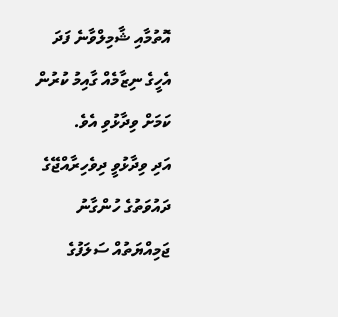އޮތުމާއި ޝާމިލްވާނެ ފަދަ އެހީގެ ނިޒާމެއް ގާއިމު ކުރުން ކަމަށް ވިދާޅުވި އެވެ.
އަދި ވިދާޅުވީ ދިވެހިރާއްޖޭގެ ދައުވަތުގެ ހުންގާނު ޖަމިއްޔަތުއް ސަލަފުގެ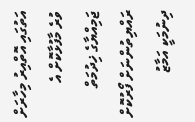އަތުގައި އޮތްއިރު މިހާރަށް ވުރެ މާފުޅާކޮށް އެ ޖަމިއްޔާގެ ޚިދުމަތް ރައްޔިތުންނަށް ފޯރުކޮށް ދިނުމަކީ އަމާޒު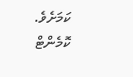ކަމަށެވެ.
ކޮމެންޓް